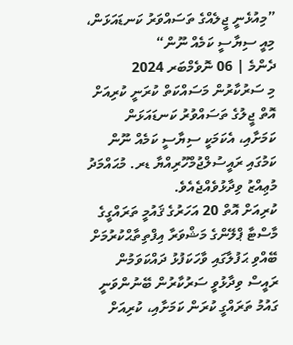”މިއުޅެނީ ޖީލެއްގެ ތަސައްވަރު ކަނޑައަޅަން، މިއީ ސިޔާސީ ކަމެއް ނޫން“
ދެންމެ | 06 ނޮވެމްބަރ 2024
މި ސަރުކާރުން މަސައްކަތް ކުރަނީ ކުރިއަށް އޮތް ޖީލުގެ ތަސައްވުރު ކަނޑައަޅަން ކަމަށާއި، އެކަމަކީ ސިޔާސީ ކަމެއް ނޫން ކަމުގައި ރައީސުލްޖުމްހޫރިއްޔާ ޑރ. މުޙައްމަދު މުޢިއްޒު ވިދާޅުވެއްޖެއެވެ.
ކުރިއަށް އޮތް 20 އަހަރުގެ ޤައުމީ ތަރައްގީގެ މާސްޓާ ޕްލޭންގެ މަޝްވަރާ އިފްތިތާޙްކުރުމަށް ބޭއްވި ޙަފުލާގައި ވާހަކަފުޅު ދައްކަވަމުން ރައީސް ވިދާޅުވީ ސަރުކާރުން ބޭނުންވަނީ ގައުމު ތަރައްގީ ކުރަން ކަމަށާއި، ކުރިއަށް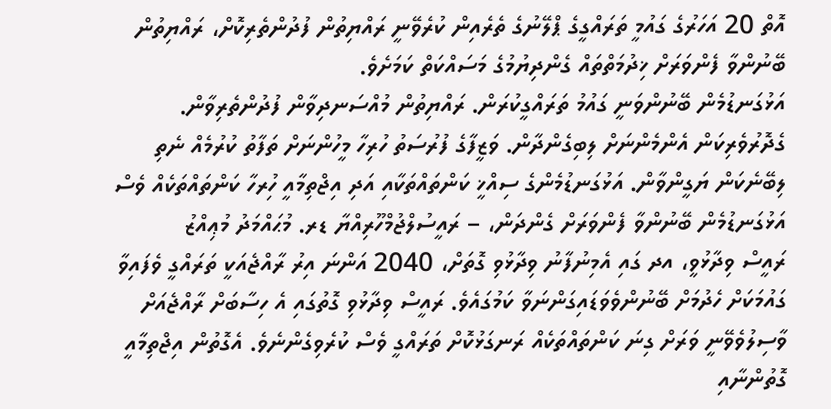އޮތް 20 އަހަރުގެ ގައުމީ ތަރައްގީގެ ޕްލޭނުގެ ތެރެއިން ކުރެވޭނީ ރައްޔިތުން ފުދުންތެރިކޮށް، ރައްޔިތުން ބޭނުންވާ ފެންވަރަށް ޚިދުމަތްތައް ގެންދިޔުމުގެ މަސައްކަތް ކަމަށެވެ.
އަޅުގަނޑުމެން ބޭނުންވަނީ ގައުމު ތަރައްގީކުރަން. ރައްޔިތުން މުއްސަނދިވާން ފުދުންތެރިވާން. ގެދޮރުވެރިކަން އެންމެންނަށް ލިބިގެންދާން. ވަޒީފާގެ ފުރުސަތު ހުރިހާ މީހުންނަށް ތަފާތު ކުރުމެއް ނެތި ލިބޭނެކަން ޔަގީންވާން. އަޅުގަނޑުމެންގެ ސިއްޚީ ކަންތައްތަކާއި އަދި އިޖްތިމާއީ ހުިރހާ ކަންތައްތަކެއް ވެސް އަޅުގަނޑުމެން ބޭނުންވާ ފެންވަރަށް ގެންދަން، – ރައީސުލްޖުމްހޫރިއްޔާ ޑރ. މުޙައްމަދު މުޢިއްޒު
ރައީސް ވިދާޅުވީ، އދ ގައި އެމިނުފާނު ވިދާޅުވި ގޮތަށް، 2040 އަންނަ އިރު ރާއްޖެއަކީ ތަރައްގީ ވެފައިވާ ގައުމަކަށް ހެދުމަށް ބޭނުންވެވަޑައިގަންނަވާ ކަމުގައެވެ. ރައީސް ވިދާޅުވި ގޮތުގައި އެ ހިސާބަށް ރާއްޖެއަށް ވާސިލުވެވޭނީ ވަރަށް ގިނަ ކަންތައްތަކެއް ރަނގަޅުކޮށް ތަރައްގީ ވެސް ކުރެވިގެންނެވެ. އެގޮތުން އިޖްތިމާއީ ގޮތުންނާއި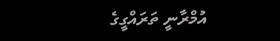އުމްރާނީ ތަރައްގީގެ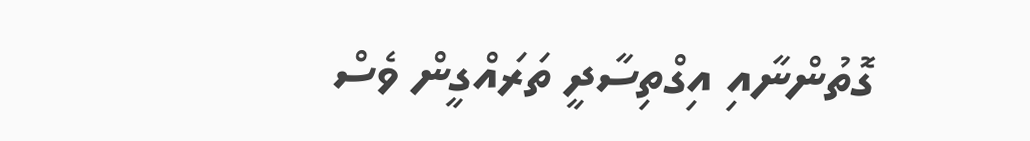ގޮތުންނާއި އިގްތިސާދީ ތަރައްގީން ވެސް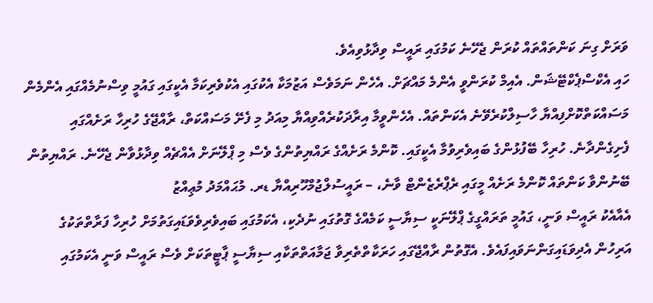ވަރަށް ގިނަ ކަންތައްތައް ކުރަން ޖެހޭނެ ކަމުގައި ރައީސް ވިދާޅުވިއެވެ.
ހައި އެކްސްޕެކްޓޭޝަން. އެއިމް ކުރަންވީ އެންމެ މައްޗަށް. އެހެން ނަމަވެސް އަޒުމަކާ އެކުގައި އެކުވެރިކަމާ އެކީގައި ގައުމީ ވިސްނުމެއްގައި އެންމެން މަސައްކަތްކޮށްފިއްޔާ ހާސިލްކުރެވޭނެ އެކަންތައް. އެހެންވީމާ އިރާދަކުރެއްވިއްޔާ މިއަދު މި ފެށޭ މަސައްކަތް، ރާއްޖޭގެ ހުރިހާ ރަށެއްގައި ފެށިގެންދާނެ. ހުރިހާ ބޭފުޅުންގެ ބައިވެރިވުމާ އެކީގައި. ކޮންމެ ރަށެއްގެ ރައްޔިތުންގެ ވެސް މި ޕްލޭނަށް އެއްޗެއް ވިދާޅުވާން ޖެހޭނެ. ރައްޔިތުން ބޭނުންވާ ކަންތައް ކޮންމެ ރަށެއް މީގައި ރެޕްރެޒެންޓް ވާނެ، – ރައީސުލްޖުމްހޫރިއްޔާ ޑރ. މުޙައްމަދު މުޢިއްޒު
އެއާއެކު ރައީސް ވަނީ، ގައުމީ ތަރައްގީގެ ޕްލޭނަކީ ސިޔާސީ ކަމެއްގެ ގޮތުގައި ނުދެކި، އެކަމުގައި ބައިވެރިވެވަޑައިގަތުމަށް ހުރިހާ ފަރާތްތަކުގެ އަރިހުން އެދިވަޑައިގަންނަވައިފައެވެ. އެގޮތުން ރާއްޖޭގައި ހަރަކާތްތެރިވާ ޖަމާއަތްތަކާއި ސިޔާސީ ޕާޓީތަކަށް ވެސް ރައީސް ވަނީ އެކަމުގައި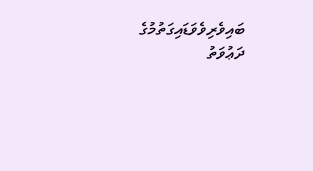ބައިވެރިވެވަޑައިގަތުމުގެ ދަޢުވަތު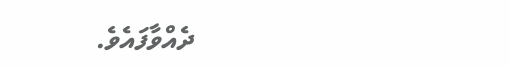ދެއްވާފައެވެ.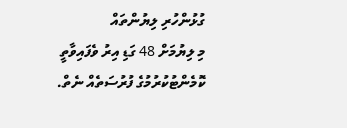ގުޅުންހުރި ލިޔުންތައް
މި ލިޔުމަށް 48 ގަޑި އިރު ވެފައިވާތީ ކޮމެންޓުކުރުމުގެ ފުރުސަތެއް ނެތް.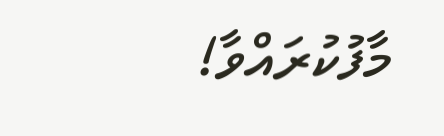މާފުކުރައްވާ!